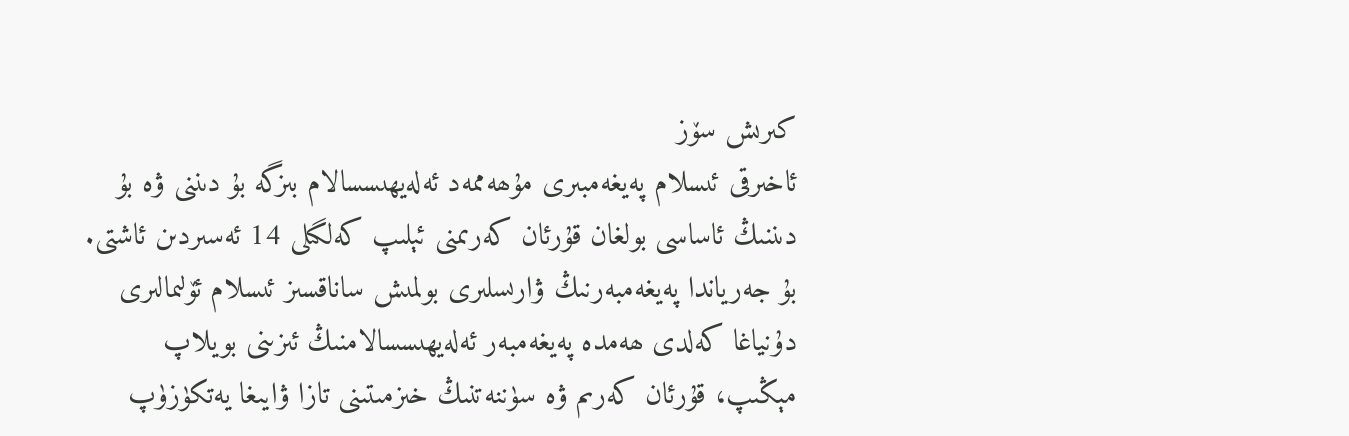كىرىش سۆز
ئاخىرقى ئىسلام پەيغەمبىرى مۇھەممەد ئەلەيھىسسالام بىزگە بۇ دىننى ۋە بۇ دىننىڭ ئاساسى بولغان قۇرئان كەرىمنى ئېلىپ كەلگىلى 14 ئەسىردىن ئاشتى. بۇ جەرياندا پەيغەمبەرنىڭ ۋارىسلىرى بولمىش ساناقسىز ئىسلام ئۆلىمالىرى دۇنياغا كەلدى ھەمدە پەيغەمبەر ئەلەيھىسسالامنىڭ ئىزىنى بويلاپ مېڭىپ، قۇرئان كەرىم ۋە سۈننەتنىڭ خىزمىتىنى تازا ۋايىغا يەتكۈزۈپ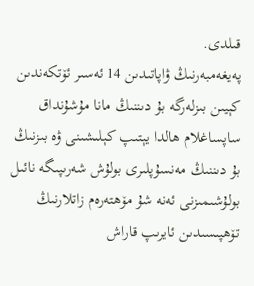قىلدى.
پەيغەمبەرنىڭ ۋاپاتىدىن 14 ئەسىر ئۆتكەندىن كېيىن بىزلەرگە بۇ دىننىڭ مانا مۇشۇنداق ساپساغلام ھالدا يېتىپ كېلىشىنى ۋە بىزنىڭ بۇ دىننىڭ مەنسۇپلىرى بولۇش شەرىپىگە نائىل بولۇشىمىزنى ئەنە شۇ مۆھتەرەم زاتلارنىڭ تۆھپىسىدىن ئايرىپ قاراش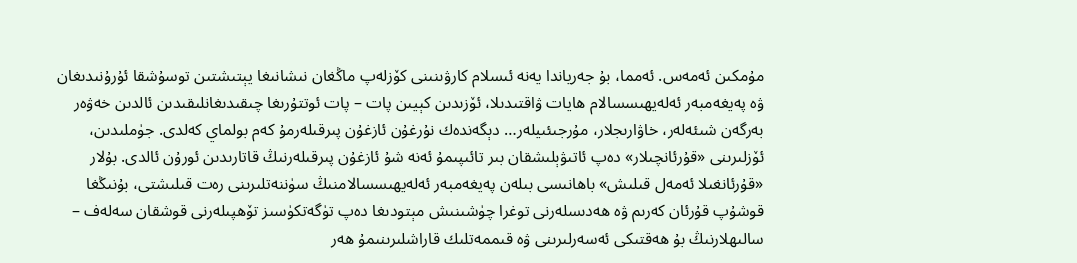مۇمكىن ئەمەس. ئەمما، بۇ جەرياندا يەنە ئىسلام كارۋىنىنى كۆزلەپ ماڭغان نىشانىغا يېتىشتىن توسۇشقا ئۇرۇنىدىغان ۋە پەيغەمبەر ئەلەيھىسسالام ھايات ۋاقتىدىلا، ئۆزىدىن كېيىن پات – پات ئوتتۇرىغا چىقىدىغانلىقىدىن ئالدىن خەۋەر بەرگەن شىئەلەر، خاۋارىجلار، مۇرجىئىيلەر… دېگەندەك نۇرغۇن ئازغۇن پىرقىلەرمۇ كەم بولماي كەلدى. جۈملىدىن، ئۆزلىرىنى «قۇرئانچىلار» دەپ ئاتىۋېلىشقان بىر تائىپىمۇ ئەنە شۇ ئازغۇن پىرقىلەرنىڭ قاتارىدىن ئورۇن ئالدى. بۇلار «قۇرئانغىلا ئەمەل قىلىش» باھانىسى بىلەن پەيغەمبەر ئەلەيھىسسالامنىڭ سۈننەتلىرىنى رەت قىلىشتى، بۇنىڭغا قوشۇپ قۇرئان كەرىم ۋە ھەدىسلەرنى توغرا چۈشىنىش مېتودىغا دەپ تۈگەتكۈسىز تۆھپىلەرنى قوشقان سەلەف – سالىھلارنىڭ بۇ ھەقتىكى ئەسەرلىرىنى ۋە قىممەتلىك قاراشلىرىنىمۇ ھەر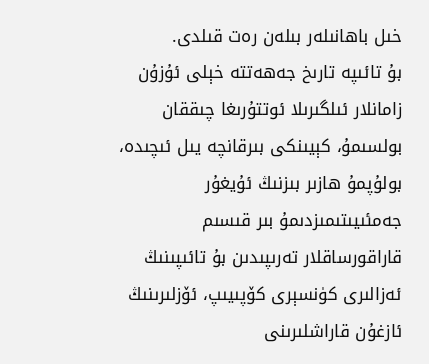خىل باھانىلەر بىلەن رەت قىلدى.
بۇ تائىپە تارىخ جەھەتتە خېلى ئۇزۇن زامانلار ئىلگىرىلا ئوتتۇرىغا چىققان بولسىمۇ، كېيىنكى بىرقانچە يىل ئىچىدە، بولۇپمۇ ھازىر بىزنىڭ ئۇيغۇر جەمئىيىتىمىزدىمۇ بىر قىسىم قاراقورساقلار تەرىپىدىن بۇ تائىپىنىڭ ئەزالىرى كۈنسېرى كۆپىيىپ، ئۆزلىرىنىڭ ئازغۇن قاراشلىرىنى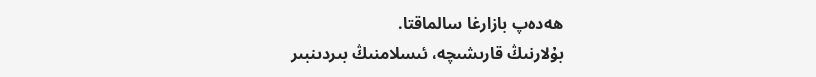ھەدەپ بازارغا سالماقتا.
بۇلارنىڭ قارىشىچە، ئىسلامنىڭ بىردىنبىر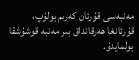مەنبەسى قۇرئان كەرىم بولۇپ، قۇرئانغا ھەرقانداق بىر مەنبە قوشۇشقا بولمايدۇ.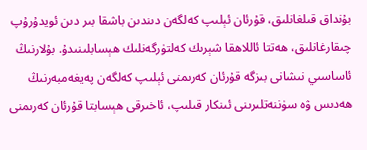بۇنداق قىلغانلىق، قۇرئان ئېلىپ كەلگەن دىندىن باشقا بىر دىن ئويدۇرۇپ چىقارغانلىق، ھەتتا ئاللاھقا شېرىك كەلتۈرگەنلىك ھېسابلىنىدۇ. بۇلارنىڭ ئاساسىي نىشانى بىزگە قۇرئان كەرىمنى ئېلىپ كەلگەن پەيغەمبەرنىڭ ھەدىس ۋە سۈننەتلىرىنى ئىنكار قىلىپ، ئاخىرقى ھېسابتا قۇرئان كەرىمنى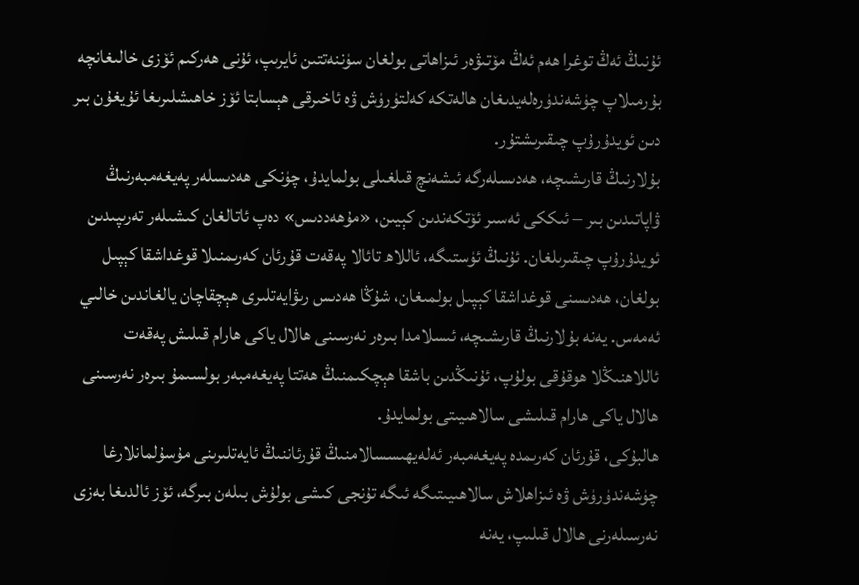ئۇنىڭ ئەڭ توغرا ھەم ئەڭ مۆتىۋەر ئىزاھاتى بولغان سۈننەتتىن ئايرىپ، ئۇنى ھەركىم ئۆزى خالىغانچە بۇرمىلاپ چۈشەندۈرەلەيدىغان ھالەتكە كەلتۈرۈش ۋە ئاخىرقى ھېسابتا ئۆز خاھىشلىرىغا ئۇيغۇن بىر دىن ئويدۇرۇپ چىقىرىشتۇر.
بۇلارنىڭ قارىشىچە، ھەدىسلەرگە ئىشەنچ قىلغىلى بولمايدۇ، چۈنكى ھەدىسلەر پەيغەمبەرنىڭ ۋاپاتىدىن بىر – ئىككى ئەسىر ئۆتكەندىن كېيىن، «مۇھەددىس» دەپ ئاتالغان كىشىلەر تەرىپىدىن ئويدۇرۇپ چىقىرىلغان. ئۇنىڭ ئۈستىگە، ئاللاھ تائالا پەقەت قۇرئان كەرىمنىلا قوغداشقا كېپىل بولغان، ھەدىسنى قوغداشقا كېپىل بولمىغان، شۇڭا ھەدىس رىۋايەتلىرى ھېچقاچان يالغاندىن خالىي ئەمەس. يەنە بۇلارنىڭ قارىشىچە، ئىسلامدا بىرەر نەرسىنى ھالال ياكى ھارام قىلىش پەقەت ئاللاھنىڭلا ھوقۇقى بولۇپ، ئۇنىڭدىن باشقا ھېچكىمنىڭ ھەتتا پەيغەمبەر بولسىمۇ بىرەر نەرسىنى ھالال ياكى ھارام قىلىشى سالاھىيىتى بولمايدۇ.
ھالبۇكى، قۇرئان كەرىمدە پەيغەمبەر ئەلەيھىسسالامنىڭ قۇرئاننىڭ ئايەتلىرىنى مۇسۇلمانلارغا چۈشەندۈرۈش ۋە ئىزاھلاش سالاھىيىتىگە ئىگە تۇنجى كىشى بولۇش بىلەن بىرگە، ئۆز ئالدىغا بەزى نەرسىلەرنى ھالال قىلىپ، يەنە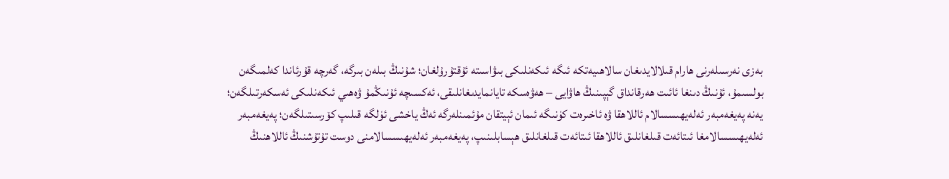بەزى نەرسىلەرنى ھارام قىلالايدىغان سالاھىيەتكە ئىگە ئىكەنلىكى بىۋاسىتە ئۇقتۇرۇلغان؛ شۇنىڭ بىلەن بىرگە، گەرچە قۇرئاندا كەلمىگەن بولسىمۇ، ئۇنىڭ دىنغا ئائىت ھەرقانداق گېپىنىڭ ھاۋايى – ھەۋەسكە تايانمايدىغانلىقى، ئەكسىچە ئۇنىڭمۇ ۋەھىي ئىكەنلىكى ئەسكەرتىلگەن؛ يەنە پەيغەمبەر ئەلەيھىسسالام ئاللاھقا ۋە ئاخىرەت كۈنىگە ئىمان ئېيتقان مۇئمىنلەرگە ئەڭ ياخشى ئۈلگە قىلىپ كۆرسىتىلگەن؛ پەيغەمبەر ئەلەيھىسسالامغا ئىتائەت قىلغانلىق ئاللاھقا ئىتائەت قىلغانلىق ھېسابلىنىپ، پەيغەمبەر ئەلەيھىسسالامنى دوست تۇتۇشنىڭ ئاللاھنىڭ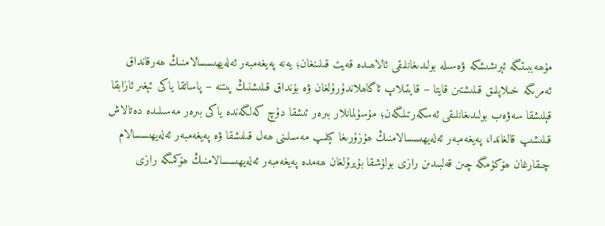مۇھەببىتىگە ئېرىشىشكە ۋەسىلە بولىدىغانلىقى ئالاھىدە قەيت قىلىنغان؛ يەنە پەيغەمبەر ئەلەيھىسسالامنىڭ ھەرقانداق ئەمرىگە خىلاپلىق قىلىشتىن قايتا – قايتىلاپ ئاگاھلاندۇرۇلغان ۋە بۇنداق قىلىشنىڭ پىتنە – پاساتقا ياكى ئېغىر ئازابقا قېلىشقا سەۋەب بولىدىغانلىقى ئەسكەرتىلگەن؛ مۇسۇلمانلار بىرەر ئىشقا دۇچ كەلگەندە ياكى بىرەر مەسىلىدە دەتالاش قىلىشىپ قالغاندا، پەيغەمبەر ئەلەيھىسسالامنىڭ ھۇزۇرىغا كېلىپ مەسىلىنى ھەل قىلىشقا ۋە پەيغەمبەر ئەلەيھىسسالام چىقارغان ھۆكۈمگە چىن قەلبىدىن رازى بولۇشقا بۇيرۇلغان ھەمدە پەيغەمبەر ئەلەيھىسسالامنىڭ ھۆكمىگە رازى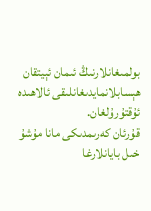بولمىغانلارنىڭ ئىمان ئېيتقان ھېسابلانمايدىغانلىقى ئالاھىدە ئۇقتۇرۇلغان.
قۇرئان كەرىمدىكى مانا مۇشۇ خىل بايانلارغا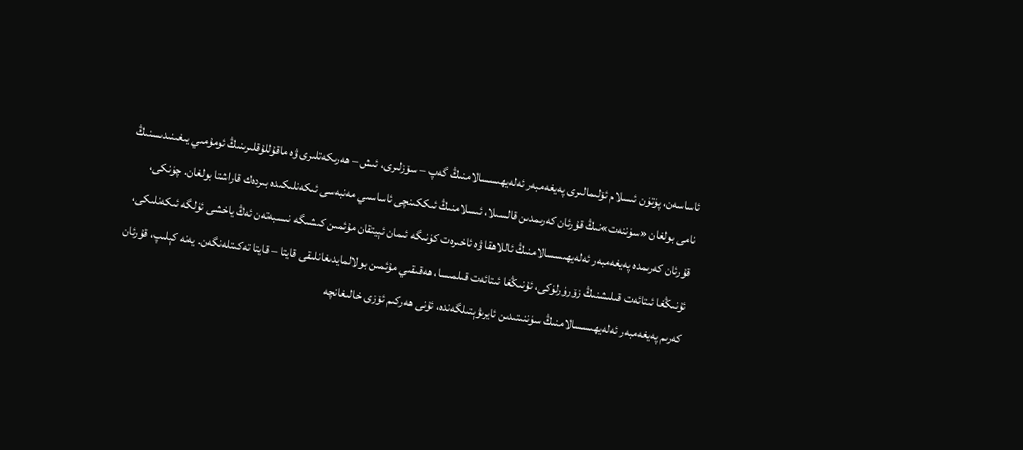ئاساسەن، پۈتۈن ئىسلام ئۆلىمالىرى پەيغەمبەر ئەلەيھىسسالامنىڭ گەپ – سۆزلىرى، ئىش – ھەرىكەتلىرى ۋە ماقۇللۇقلىرىنىڭ ئومۇمىي يىغىنىدىسنىڭ نامى بولغان «سۈننەت»نىڭ قۇرئان كەرىمدىن قالسىلا، ئىسلامنىڭ ئىككىنچى ئاساسىي مەنبەسى ئىكەنلىكىدە بىردەك قاراشتا بولغان. چۈنكى، قۇرئان كەرىمدە پەيغەمبەر ئەلەيھىسسالامنىڭ ئاللاھقا ۋە ئاخىرەت كۈنىگە ئىمان ئېيتقان مۇئمىن كىشىگە نىسبەتەن ئەڭ ياخشى ئۈلگە ئىكەنلىكى، ئۇنىڭغا ئىتائەت قىلىشنىڭ زۆرۈرلۈكى، ئۇنىڭغا ئىتائەت قىلمىسا، ھەقىقىي مۇئمىن بولالمايدىغانلىقى قايتا – قايتا تەكىتلەنگەن. يەنە كېلىپ، قۇرئان كەرىم پەيغەمبەر ئەلەيھىسسالامنىڭ سۈننىتىدىن ئايرىۋېتىلگەندە، ئۇنى ھەركىم ئۆزى خالىغانچە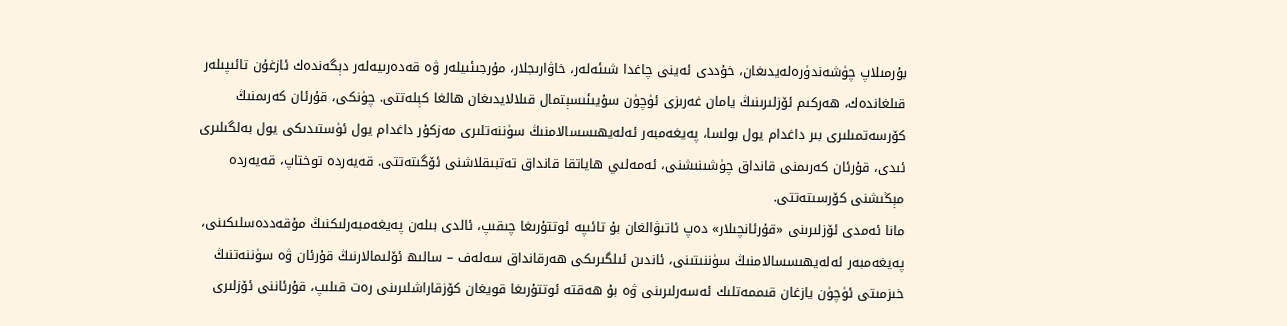بۇرمىلاپ چۈشەندۈرەلەيدىغان، خۇددى ئەينى چاغدا شىئەلەر، خاۋارىجلار، مۇرجىئىيلەر ۋە قەدەرىيەلەر دېگەندەك ئازغۇن تائىپىلەر قىلغاندەك، ھەركىم ئۆزلىرىنىڭ يامان غەرىزى ئۈچۈن سۇيىئىسېتمال قىلالايدىغان ھالغا كېلەتتى. چۈنكى، قۇرئان كەرىمنىڭ كۆرسەتمىلىرى بىر داغدام يول بولسا، پەيغەمبەر ئەلەيھىسسالامنىڭ سۈننەتلىرى مەزكۇر داغدام يول ئۈستىدىكى يول بەلگىلىرى ئىدى، قۇرئان كەرىمنى قانداق چۈشىنىشنى، ئەمەلىي ھاياتقا قانداق تەتبىقلاشنى ئۆگىتەتتى. قەيەردە توختاپ، قەيەردە مېڭىشنى كۆرسىتەتتى.
مانا ئەمدى ئۆزلىرىنى «قۇرئانچىلار» دەپ ئاتىۋالغان بۇ تائىپە ئوتتۇرىغا چىقىپ، ئالدى بىلەن پەيغەمبەرلىكنىڭ مۇقەددەسلىكىنى، پەيغەمبەر ئەلەيھىسسالامنىڭ سۈننىتىنى، ئاندىن ئىلگىرىكى ھەرقانداق سەلەف – سالىھ ئۆلىمالارنىڭ قۇرئان ۋە سۈننەتنىڭ خىزمىتى ئۈچۈن يازغان قىممەتلىك ئەسەرلىرىنى ۋە بۇ ھەقتە ئوتتۇرىغا قويغان كۆزقاراشلىرىنى رەت قىلىپ، قۇرئاننى ئۆزلىرى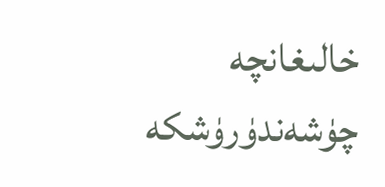خالىغانچە چۈشەندۈرۈشكە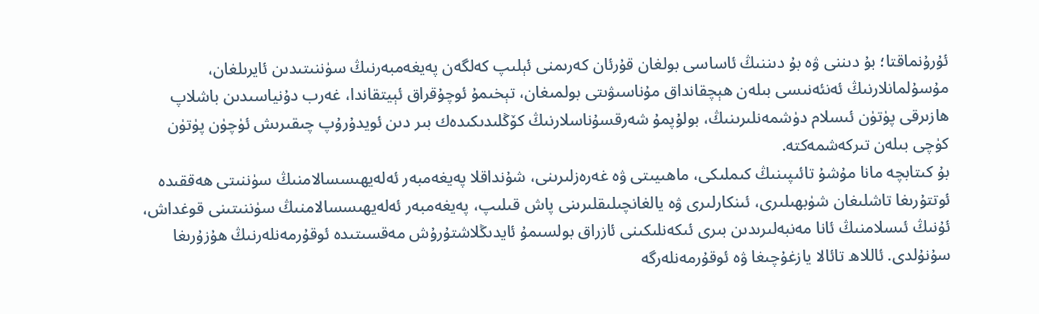ئۇرۇنماقتا؛ بۇ دىننى ۋە بۇ دىننىڭ ئاساسى بولغان قۇرئان كەرىمنى ئېلىپ كەلگەن پەيغەمبەرنىڭ سۈننىتىدىن ئايرىلغان، مۇسۇلمانلارنىڭ ئەنئەنىسى بىلەن ھېچقانداق مۇناسىۋىتى بولمىغان، تېخىمۇ ئوچۇقراق ئېيتقاندا، غەرب دۇنياسىدىن باشلاپ ھازىرقى پۈتۈن ئىسلام دۈشمەنلىرىنىڭ، بولۇپمۇ شەرقسۇناسلارنىڭ كۆڭلىدىكىدەك بىر دىن ئويدۇرۇپ چىقىرىش ئۈچۈن پۈتۈن كۈچى بىلەن تىركەشمەكتە.
بۇ كىتابچە مانا مۇشۇ تائىپىنىڭ كىملىكى، ماھىيىتى ۋە غەرەزلىرىنى، شۇنداقلا پەيغەمبەر ئەلەيھىسسالامنىڭ سۈننىتى ھەققىدە ئوتتۇرىغا تاشلىغان شۈبھىلىرى، ئىنكارلىرى ۋە يالغانچىلىقلىرىنى پاش قىلىپ، پەيغەمبەر ئەلەيھىسسالامنىڭ سۈننىتىنى قوغداش، ئۇنىڭ ئىسلامنىڭ ئانا مەنبەلىرىدىن بىرى ئىكەنلىكىنى ئازراق بولسىمۇ ئايدىڭلاشتۇرۇش مەقسىتىدە ئوقۇرمەنلەرنىڭ ھۇزۇرىغا سۇنۇلدى. ئاللاھ تائالا يازغۇچىغا ۋە ئوقۇرمەنلەرگە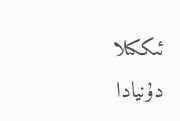ئىككىلا دۇنيادا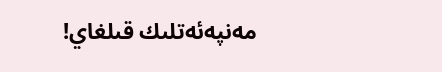مەنپەئەتلىك قىلغاي!